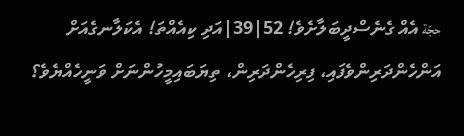حجّة އެއް ގެނެސްދީބަލާށެވެ! 52|39|އަދި ކިއެއްތަ! އެކަލާނގެއަށް އަންހެންދަރިންވެފައި، ފިރިހެންދަރިން، ތިޔަބައިމީހުންނަށް ވަނީހެއްޔެވެ؟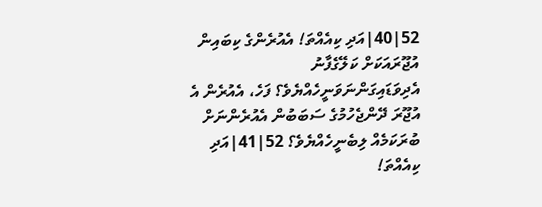52|40|އަދި ކިއެއްތަ! އެއުރެންގެ ކިބައިން އުޖޫރައަކަށް ކަލޭގެފާނު އެދިވަޑައިގަންނަވަނީހެއްޔެވެ؟ ފަހެ، އެއުރެން އެ އުޖޫރަ ދޭންޖެހުމުގެ ސަބަބުން އެއުރެންނަށް ބުރަކަމެއް ލިބެނީހެއްޔެވެ؟ 52|41|އަދި ކިއެއްތަ!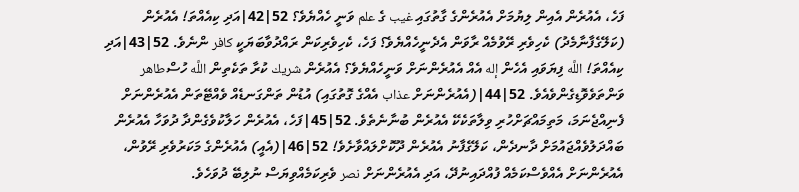ފަހެ، އެއުރެން އެއިން ލިޔުމަށް އެއުރެންގެ ގާތުގައި غيب ގެ علم ވަނީ ހެއްޔެވެ؟ 52|42|އަދި ކިއެއްތަ! އެއުރެން (ކަލޭގެފާނާމެދު) ކެހިވެރި ރޭވުމެއް ރާވަން އެދެނީހެއްޔެވެ؟ ފަހެ، ކެހިވެރިކަން ރައްދުވާބަޔަކީ كافر ންނެވެ. 52|43|އަދި ކިއެއްތަ! اللَّه ފިޔަވައި އެހެން إله އެއް އެއުރެންނަށް ވަނީހެއްޔެވެ؟ އެއުރެން شريك ކުރާ ތަކެތިން اللَّه ހުސްطاهر ވަންތަވެވޮޑިގެންވެއެވެ. 52|44|(އެއުރެންނަށް عذاب އެއްގެ ގޮތުގައި) އުޑުން ތަންގަނޑެއް ވެއްޓޭތަން އެއުރެންނަށް ފެނިއްޖެނަމަ، މަތިމައްޗަށްހުރި ވިލާތަކެކޭ އެއުރެން ބުނާނެތެވެ. 52|45|ފަހެ، އެއުރެން ހަލާކުވެގެންދާ ދުވަހާ އެއުރެން ބައްދަލުވެއްޖައުމަށް ދާނދެން، ކަލޭގެފާނު އެއުރެން ދޫކޮށްލައްވާށެވެ! 52|46|(އެއީ) އެއުރެންގެ މަކަރުވެރި ރޭވުން، އެއުރެންނަށް އެއްވެސްކަމެއް ފުއްދައިނުދޭ، އަދި އެއުރެންނަށް نصر ވެރިކަމެއްވިޔަސް ނުލިބޭ ދުވަހެވެ.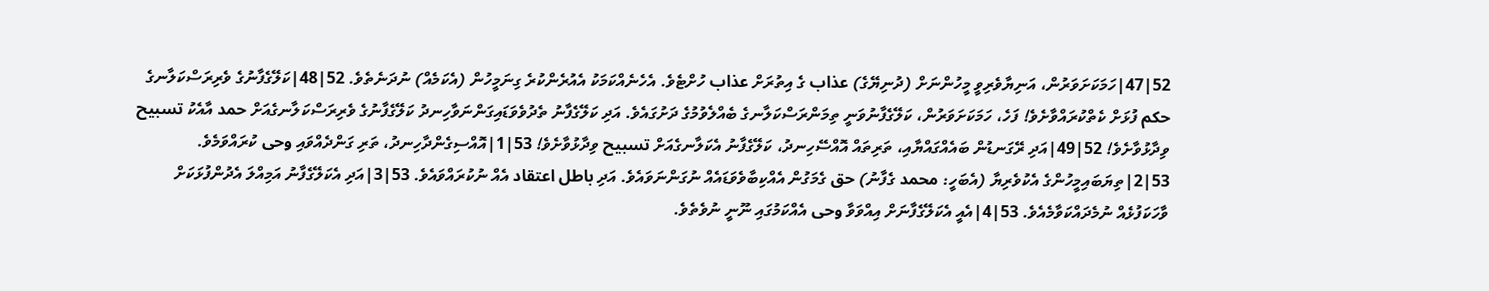52|47|ހަމަކަށަވަރުން، އަނިޔާވެރިވީ މީހުންނަށް (ދުނިޔޭގެ) عذاب ގެ އިތުރަށް عذاب ހުށްޓެވެ. އެހެނެއްކަމަކު އެއުރެންކުރެ ގިނަމީހުން (އެކަމެއް) ނުދަނެތެވެ. 52|48|ކަލޭގެފާނުގެ ވެރިރަސްކަލާނގެ حكم ފުޅަށް ކެތްކުރައްވާށެވެ! ފަހެ، ހަމަކަށަވަރުން، ކަލޭގެފާނުވަނީ ތިމަންރަސްކަލާނގެ ބެއްލެވުމުގެ ދަށުގައެވެ. އަދި ކަލޭގެފާނު ތެދުވެވަޑައިގަންނަވާހިނދު ކަލޭގެފާނުގެ ވެރިރަސްކަލާނގެއަށް حمد އާއެކު تسبيح ވިދާޅުވާށެވެ! 52|49|އަދި ރޭގަނޑުން ބައެއްގައްޔާއި، ތަރިތައް އޮއްސޭހިނދު، ކަލޭގެފާނު އެކަލާނގެއަށް تسبيح ވިދާޅުވާށެވެ! 53|1|އޮއްސިގެންދާހިނދު، ތަރި ގަންދެއްވައި وحى ކުރައްވަމެވެ. 53|2|ތިޔަބައިމީހުންގެ އެކުވެރިޔާ (އެބަހީ: محمد ގެފާނު) حق ގެމަގުން އެއްކިބާވެވަޑައެއް ނުގަންނަވައެވެ. އަދި باطل اعتقاد އެއް ނުކުރައްވައެވެ. 53|3|އަދި އެކަލޭގެފާނު އަމިއްލަ އެދުންފުޅަކަށް ވާހަކަފުޅެއް ނުމެދައްކަވާމެއެވެ. 53|4|އެއީ އެކަލޭގެފާނަށް އިއްވަވާ وحى އެއްކަމުގައި ނޫނީ ނުވެތެވެ.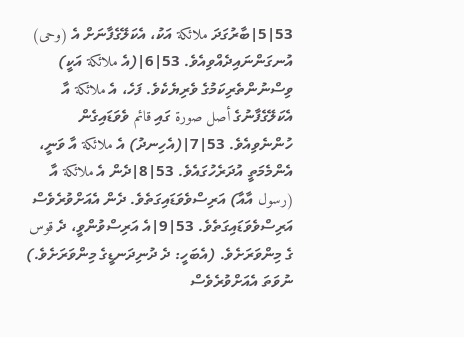53|5|ބާރުގަދަ ملائكة އަކު، އެކަލޭގެފާނަށް އެ (وحى) އުނގަންނައިދެއްވިއެވެ. 53|6|(އެ ملائكة އަކީ) ވިސްނުންތެރިކަމުގެ ވެރިޔެކެވެ. ފަހެ، އެ ملائكة އާ އެކަލޭގެފާނުގެ أصل صورة ގައި قائم ވެވަޑައިގެން ހުންނެވިއެވެ. 53|7|(އެހިނދު) އެ ملائكة އާ ވަނީ، އެންމެމަތީ އުދަރެހުގައެވެ. 53|8|ދެން އެ ملائكة އާ (رسول އާއާ) އަރިސްވެވަޑައިގަތެވެ. ދެން އެއަށްވުރެވެސް އަރިސްވެވަޑައިގަތެވެ. 53|9|އެ އަރިސްވުންވީ، ދެ قوس ގެ މިންވަރަށެވެ. (އެބަހީ: ދެ ދުނިދަނޑީގެ މިންވަރަށެވެ.) ނުވަތަ އެއަށްވުރެވެސް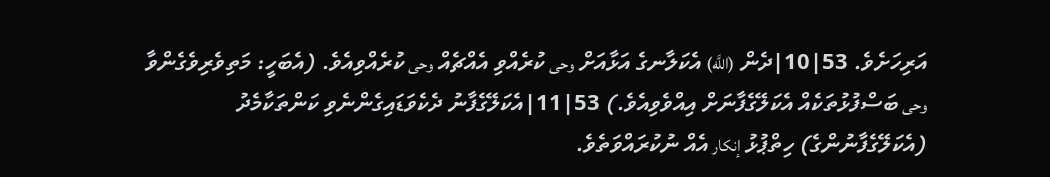އަރިހަށެވެ. 53|10|ދެން (اللَّه) އެކަލާނގެ އަޅާއަށް وحى ކުރެއްވި އެއްޗެއް وحى ކުރެއްވިއެވެ. (އެބަހީ: މަތިވެރިވެގެންވާ وحى ބަސްފުޅުތަކެއް އެކަލޭގެފާނަށް އިއްވެވިއެވެ.) 53|11|އެކަލޭގެފާނު ދެކެވަޑައިގެންނެވި ކަންތަކާމެދު (އެކަލޭގެފާނުންގެ) ހިތްޕުޅު إنكار އެއް ނުކުރައްވަތެވެ.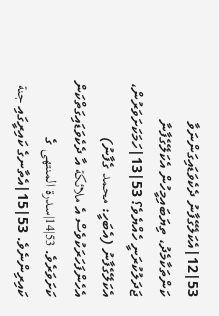53|12|އެކަލޭގެފާނު ދެކެވަޑައިގަންނަވާ ކަންތަކާމެދު، ތިޔަބައިމީހުން އެކަލޭގެފާނާ ޖަދަލުކުރަނީ ހެއްޔެވެ؟ 53|13|ހަމަކަށަވަރުން، އެކަލޭގެފާނު (އެބަހީ: محمد ގެފާނު) އެހެންފަހަރަކުވެސް އެ ملائكة އާ ދެކެވަޑައިގަތްކަން ކަށަވަރެވެ. 53|14|سدرة المنتهى ގެ ކައިރިންނެވެ. 53|15|އެތާނގެ ކައިރީގައި جنة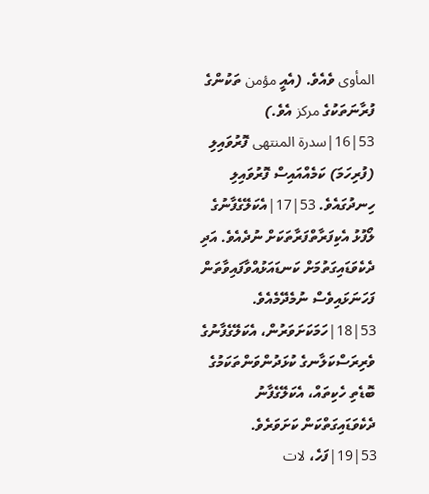المأوى ވެއެވެ. (އެއީ مؤمن ތަކުންގެ ފުރާނަތަކުގެ مركز އެވެ.) 53|16|سدرة المنتهى ފޮރުވައިލި (ފުރިހަމަ) ކަމެއްއައިސް ފޮރުވައިލި ހިނދުގައެވެ. 53|17|އެކަލޭގެފާނުގެ ލޯފުޅު އެކިފަރާތްފަރާތަކަށް ނުދެއެވެ. އަދި ދެކެވަޑައިގަތުމަށް ކަނޑައަޅުއްވާފައިވާތަން ފަހަނަޅައިވެސް ނުމެދޭމެއެވެ. 53|18|ހަމަކަށަވަރުން، އެކަލޭގެފާނުގެ ވެރިރަސްކަލާނގެ ކުޅަދުންވަންތަކަމުގެ ބޮޑެތި ހެކިތައް، އެކަލޭގެފާނު ދެކެވަޑައިގަތްކަން ކަށަވަރެވެ. 53|19|ފަހެ، لات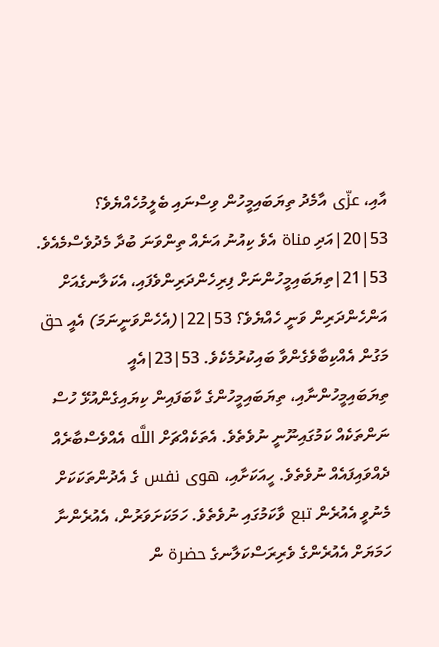އާއި، عزّى އާމެދު ތިޔަބައިމީހުން ވިސްނައި ބެލީމުހެއްޔެވެ؟ 53|20|އަދި مناة އެވެ ކިއުނު އަނެއް ތިންވަނަ ބުދާ މެދުވެސްމެއެވެ. 53|21|ތިޔަބައިމީހުންނަށް ފިރިހެންދަރިންވެފައި، އެކަލާނގެއަށް އަންހެންދަރިން ވަނީ ހެއްޔެވެ؟ 53|22|(އެހެންވަނީނަމަ) އެއީ حق މަގުން އެއްކިބާވެގެންވާ ބައިކުރުމެކެވެ. 53|23|އެއީ ތިޔަބައިމީހުންނާއި، ތިޔަބައިމީހުންގެ ކާބަފައިން ކިޔައިގެންއުޅޭ ހުސް ނަންތަކެއް ކަމުގައިނޫނީ ނުވެތެވެ. އެތަކެއްޗަށް اللَّه އެއްވެސްބާރެއް ދެއްވައިފައެއް ނުވެތެވެ. ހީއަކަށާއި، هوى نفس ގެ އެދުންތަކަކަށް މެނުވީ އެއުރެން تبع ވާކަމުގައި ނުވެތެވެ. ހަމަކަށަވަރުން، އެއުރެންނާ ހަމަޔަށް އެއުރެންގެ ވެރިރަސްކަލާނގެ حضرة ން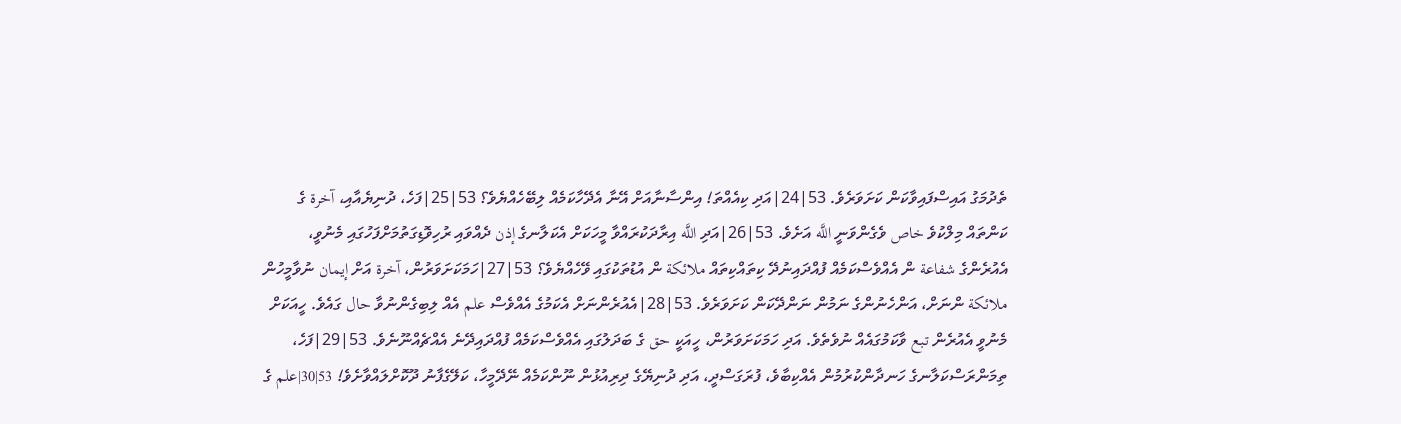ތެދުމަގު އައިސްފައިވާކަން ކަށަވަރެވެ. 53|24|އަދި ކިއެއްތަ! އިންސާނާއަށް އޭނާ އެދޭހާކަމެއް ލިބޭހެއްޔެވެ؟ 53|25|ފަހެ، ދުނިޔެއާއި، آخرة ގެ ކަންތައް މިލްކުވެ خاص ވެގެންވަނީ اللَّه އަށެވެ. 53|26|އަދި اللَّه އިރާދަކުރައްވާ މީހަކަށް އެކަލާނގެ إذن ދެއްވައި ރުހިވޮޑިގަތުމަށްފަހުގައި މެނުވީ، އެއުރެންގެ شفاعة ން އެއްވެސްކަމެއް ފުއްދައިނުދޭ ކިތައްކިތައް ملائكة ން އުޑުތަކުގައި ވޭހެއްޔެވެ؟ 53|27|ހަމަކަށަވަރުން، آخرة އަށް إيمان ނުވާމީހުން ملائكة ންނަށް، އަންހެނުންގެ ނަމުން ނަންދޭކަން ކަށަވަރެވެ. 53|28|އެއުރެންނަށް އެކަމުގެ އެއްވެސް علم އެއް ލިބިގެންނުވާ حال ގައެވެ. ހީއަކަށް މެނުވީ އެއުރެން تبع ވާކަމުގައެއް ނުވެތެވެ. އަދި ހަމަކަށަވަރުން، ހީއަކީ حق ގެ ބަދަލުގައި އެއްވެސްކަމެއް ފުއްދައިދޭނެ އެއްޗެއްނޫނެވެ. 53|29|ފަހެ، ތިމަންރަސްކަލާނގެ ހަނދާންކުރުމުން އެއްކިބާވެ، ފުރަގަސްދީ، އަދި ދުނިޔޭގެ ދިރިއުޅުން ނޫންކަމެއް ނޭދޭމީހާ، ކަލޭގެފާނު ދޫކޮށްލައްވާށެވެ! 53|30|علم ގެ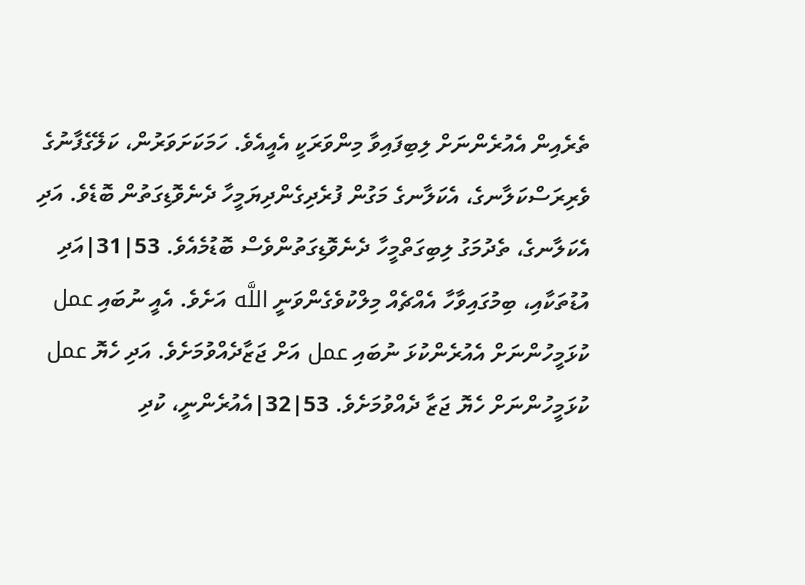ތެރެއިން އެއުރެންނަށް ލިބިފައިވާ މިންވަރަކީ އެއީއެވެ. ހަމަކަށަވަރުން، ކަލޭގެފާނުގެ ވެރިރަސްކަލާނގެ، އެކަލާނގެ މަގުން ފުރެދިގެންދިޔަމީހާ ދެނެވޮޑިގަތުން ބޮޑެވެ. އަދި އެކަލާނގެ، ތެދުމަގު ލިބިގަތްމީހާ ދެނެވޮޑިގަތުންވެސް ބޮޑުމެއެވެ. 53|31|އަދި އުޑުތަކާއި، ބިމުގައިވާހާ އެއްޗެއް މިލްކުވެގެންވަނީ اللَّه އަށެވެ. އެއީ ނުބައި عمل ކުޅަމީހުންނަށް އެއުރެންކުޅަ ނުބައި عمل އަށް ޖަޒާދެއްވުމަށެވެ. އަދި ހެޔޮ عمل ކުޅަމީހުންނަށް ހެޔޮ ޖަޒާ ދެއްވުމަށެވެ. 53|32|އެއުރެންނީ، ކުދި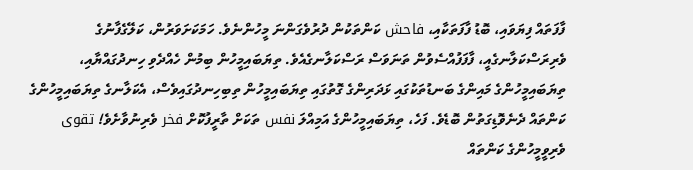ފާފަތައް ފިޔަވައި، ބޮޑު ފާފަތަކާއި، فاحش ކަންތަކުން ދުރުވެގަންނަ މީހުންނެވެ. ހަމަކަށަވަރުން، ކަލޭގެފާނުގެ ވެރިރަސްކަލާނގެއީ، ފާފަފުއްސެވުން ތަނަވަސް ރަސްކަލާނގެއެވެ. ތިޔަބައިމީހުން ބިމުން ހެއްދެވި ހިނދުގައްޔާއި، ތިޔަބައިމީހުންގެ މައިންގެ ބަނޑުތަކުގައި ޅަދަރިންގެ ގޮތުގައި ތިޔަބައިމީހުން ތިބިހިނދުގައިވެސް، އެކަލާނގެ ތިޔަބައިމީހުންގެ ކަންތައް ދެނެވޮޑިގަތުން ބޮޑެވެ. ފަހެ، ތިޔަބައިމީހުންގެ އަމިއްލަ نفس ތަކަށް ތާރީފުކޮށް فخر ވެރިނުވާށެވެ! تقوى ވެރިވީމީހުންގެ ކަންތައް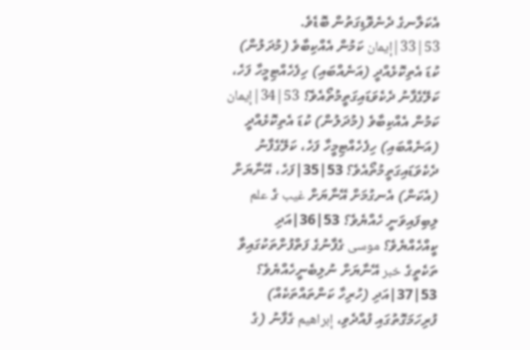އެކަލާނގެ ދެނެވޮޑިގަތުން ބޮޑެވެ. 53|33|إيمان ކަމުން އެއްކިބާވެ (މުދަލުން) ކުޑަ އެތިކޮޅެއްދީ (އަނެއްބައި) ހިފެހެއްޓިމީހާ ފަހެ، ކަލޭގެފާނު ދެކެވަޑައިގަތީމުތޯއެވެ؟ 53|34|إيمان ކަމުން އެއްކިބާވެ (މުދަލުން) ކުޑަ އެތިކޮޅެއްދީ (އަނެއްބައި) ހިފެހެއްޓިމީހާ ފަހެ، ކަލޭގެފާނު ދެކެވަޑައިގަތީމުތޯއެވެ؟ 53|35|ފަހެ، އޭނާޔަށް (އެކަން) އެނގުމަށް އޭނާޔަށް غيب ގެ علم ލިބިފައިވަނީ ހެއްޔެވެ؟ 53|36|އަދި ކީއްހެއްޔެވެ؟ موسى ގެފާނުގެ ފަތްފުށްތަކުގައިވާ ތަކެތީގެ خبر އޭނާޔަށް ނުލިބެނީހެއްޔެވެ؟ 53|37|އަދި (ހުރިހާ ކަންތައްތަކެއް) ފުރިހަމަގޮތުގައި ފުއްދެވި، إبراهيم ގެފާނު (ގެ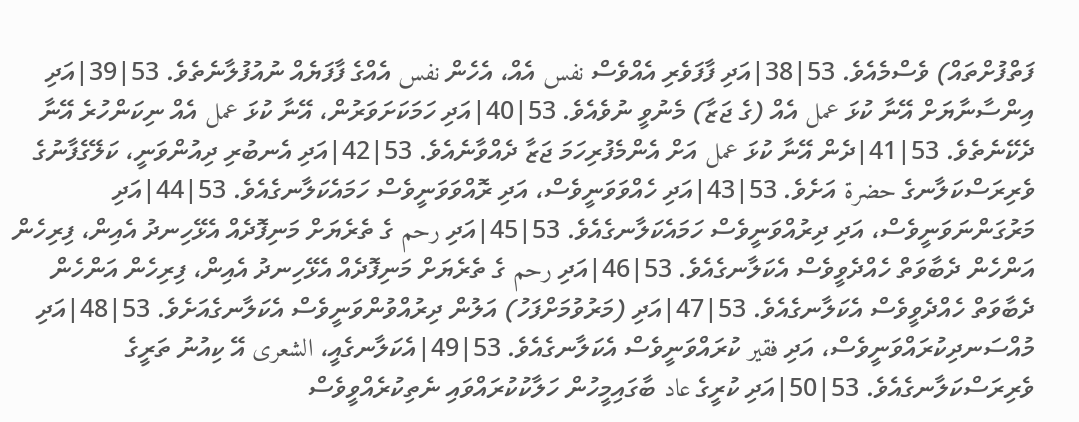ފަތްފުށްތައް) ވެސްމެއެވެ. 53|38|އަދި ފާފަވެރި އެއްވެސް نفس އެއް، އެހެން نفس އެއްގެ ފާފަޔެއް ނުއުފުލާނެތެވެ. 53|39|އަދި އިންސާނާޔަށް އޭނާ ކުޅަ عمل އެއް (ގެ ޖަޒާ) މެނުވީ ނުވެއެވެ. 53|40|އަދި ހަމަކަށަވަރުން، އޭނާ ކުޅަ عمل އެއް ނިކަންހުރެ އޭނާ ދެކޭނެތެވެ. 53|41|ދެން އޭނާ ކުޅަ عمل އަށް އެންމެފުރިހަމަ ޖަޒާ ދެއްވާނެއެވެ. 53|42|އަދި އެނބުރި ދިއުންވަނީ، ކަލޭގެފާނުގެ ވެރިރަސްކަލާނގެ حضرة އަށެވެ. 53|43|އަދި ހެއްވަވަނީވެސް، އަދި ރޮއްވަވަނީވެސް ހަމައެކަލާނގެއެވެ. 53|44|އަދި މަރުގަންނަވަނީވެސް، އަދި ދިރުއްވަނީވެސް ހަމައެކަލާނގެއެވެ. 53|45|އަދި رحم ގެ ތެރެޔަށް މަނިފޮދެއް އެޅޭހިނދު އެއިން، ފިރިހެން އަންހެން ދެބާވަތް ހެއްދެވީވެސް އެކަލާނގެއެވެ. 53|46|އަދި رحم ގެ ތެރެޔަށް މަނިފޮދެއް އެޅޭހިނދު އެއިން، ފިރިހެން އަންހެން ދެބާވަތް ހެއްދެވީވެސް އެކަލާނގެއެވެ. 53|47|އަދި (މަރުވުމަށްފަހު) އަލުން ދިރުއްވުންވަނީވެސް އެކަލާނގެއަށެވެ. 53|48|އަދި މުއްސަނދިކުރައްވަނީވެސް، އަދި فقير ކުރައްވަނީވެސް އެކަލާނގެއެވެ. 53|49|އެކަލާނގެއީ، الشعرى އޭ ކިއުނު ތަރީގެ ވެރިރަސްކަލާނގެއެވެ. 53|50|އަދި ކުރީގެ عاد ބާގައިމީހުން ހަލާކުކުރައްވައި ނެތިކުރެއްވީވެސް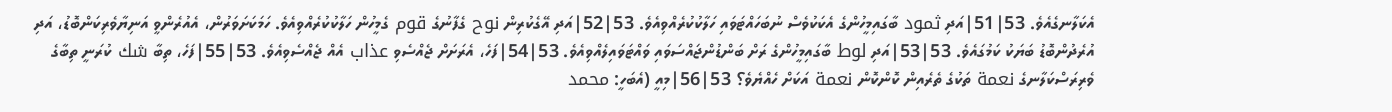އެކަލާނގެއެވެ. 53|51|އަދި ثمود ބާގައިމީހުންގެ އެކަކުވެސް ނުބަހައްޓަވައި ހަލާކުކުރެއްވިއެވެ. 53|52|އަދި އޭގެކުރިން نوح ގެފާނުގެ قوم ގެމީހުން ހަލާކުކުރެއްވިއެވެ. ހަމަކަށަވަރުން، އެއުރެންވީ އަނިޔާވެރިކަންބޮޑު، އަދި އުރެދުންބޮޑު ބަޔަކު ކަމުގައެވެ. 53|53|އަދި لوط ބާގައިމީހުންގެ ރަށް ބަންޑުންޖައްސަވައި ވައްޓަވައިލެއްވިއެވެ. 53|54|ފަހެ، އެރަށަށް ޖެއްސެވި عذاب އެއް ޖެއްސެވިއެވެ. 53|55|ފަހެ، ތިބާ شك ކުރަނީ ތިބާގެ ވެރިރަސްކަލާނގެ نعمة ތަކުގެ ތެރެއިން ކޮންކޮން نعمة އަކަށް ހެއްޔެވެ؟ 53|56|މިއީ (އެބަހީ: محمد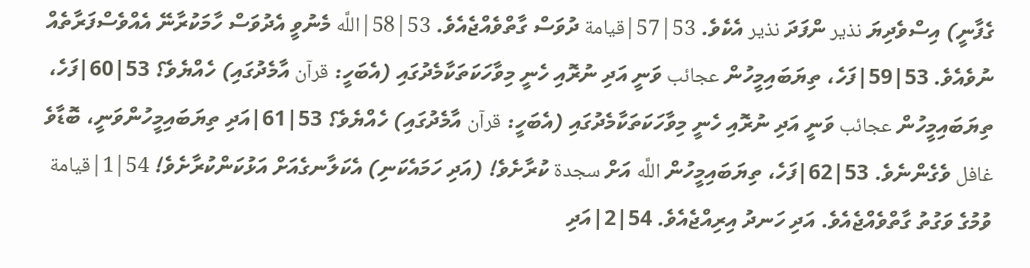ގެފާނީ) އިސްވެދިޔަ نذير ންފަދަ نذير އެކެވެ. 53|57|قيامة ދުވަސް ގާތްވެއްޖެއެވެ. 53|58|اللَّه މެނުވީ އެދުވަސް ހާމަކުރާނޭ އެއްވެސްފަރާތެއް ނުވެއެވެ. 53|59|ފަހެ، ތިޔަބައިމީހުން عجائب ވަނީ އަދި ނުރޮއި ހެނީ މިވާހަކަތަކާމެދުގައި (އެބަހީ: قرآن އާމެދުގައި) ހެއްޔެވެ؟ 53|60|ފަހެ، ތިޔަބައިމީހުން عجائب ވަނީ އަދި ނުރޮއި ހެނީ މިވާހަކަތަކާމެދުގައި (އެބަހީ: قرآن އާމެދުގައި) ހެއްޔެވެ؟ 53|61|އަދި ތިޔަބައިމީހުންވަނީ، ބޮޑާވެ غافل ވެގެންނެވެ. 53|62|ފަހެ، ތިޔަބައިމީހުން اللَّه އަށް سجدة ކުރާށެވެ! (އަދި ހަމައެކަނި) އެކަލާނގެއަށް އަޅުކަންކުރާށެވެ! 54|1|قيامة ވުމުގެ ވަގުތު ގާތްވެއްޖެއެވެ. އަދި ހަނދު އިރިއްޖެއެވެ. 54|2|އަދި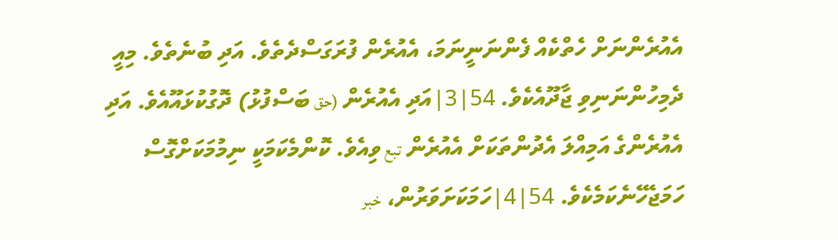އެއުރެންނަށް ހެތްކެއް ފެންނަނީނަމަ، އެއުރެން ފުރަގަސްދެތެވެ. އަދި ބުނެތެވެ. މިއީ ދެމިހުންނަނިވި ޖާދޫއެކެވެ. 54|3|އަދި އެއުރެން (حق ބަސްފުޅު) ދޮގުކުޅައޫއެވެ. އަދި އެއުރެންގެ އަމިއްލަ އެދުންތަކަށް އެއުރެން تبع ވިއެވެ. ކޮންމެކަމަކީ ނިމުމަކަށްގޮސް ހަމަޖެހޭނެކަމެކެވެ. 54|4|ހަމަކަށަވަރުން، خبر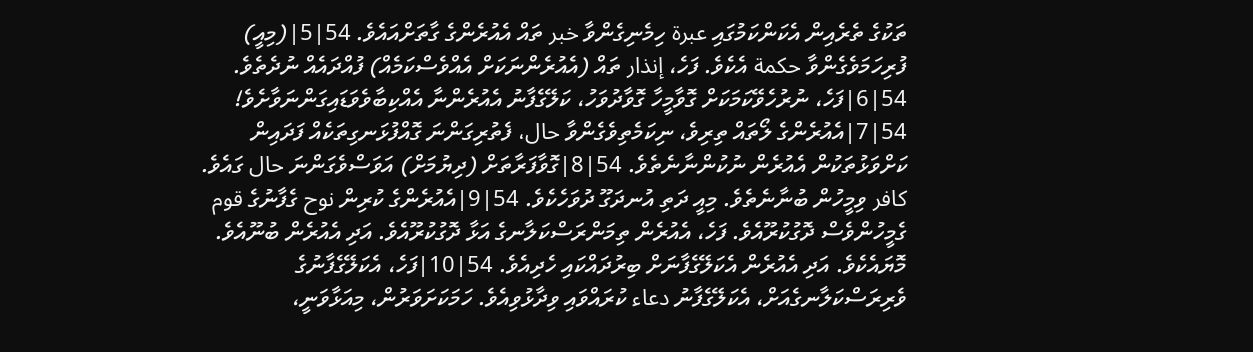ތަކުގެ ތެރެއިން އެކަންކަމުގައި عبرة ހިމެނިގެންވާ خبر ތައް އެއުރެންގެ ގާތަށްއައެވެ. 54|5|(މިއީ) ފުރިހަމަވެގެންވާ حكمة އެކެވެ. ފަހެ، إنذار ތައް (އެއުރެންނަކަށް އެއްވެސްކަމެއް) ފުއްދައެއް ނުދެތެވެ. 54|6|ފަހެ، ނުރުހެވޭކަމަކަށް ގޮވާމީހާ ގޮވާދުވަހު، ކަލޭގެފާނު އެއުރެންނާ އެއްކިބާވެވަޑައިގަންނަވާށެވެ! 54|7|އެއުރެންގެ ލޯތައް ތިރިވެ، ނިކަމެތިވެގެންވާ حال، ފެތުރިގަންނަ ގޮއްފުޅަނގިތަކެއް ފަދައިން ކަށްވަޅުތަކުން އެއުރެން ނުކުންނާނެތެވެ. 54|8|ގޮވާފަރާތަށް (ދިޔުމަށް) އަވަސްވެގަންނަ حال ގައެވެ. كافر ވިމީހުން ބުނާނެތެވެ. މިއީ ދަތި އުނދަގޫ ދުވަހެކެވެ. 54|9|އެއުރެންގެ ކުރިން نوح ގެފާނުގެ قوم ގެމީހުންވެސް ދޮގުކުރޫއެވެ. ފަހެ، އެއުރެން ތިމަންރަސްކަލާނގެ އަޅާ ދޮގުކުރޫއެވެ. އަދި އެއުރެން ބުނޫއެވެ. މޮޔައެކެވެ. އަދި އެއުރެން އެކަލޭގެފާނަށް ބިރުދައްކައި ހެދިއެވެ. 54|10|ފަހެ، އެކަލޭގެފާނުގެ ވެރިރަސްކަލާނގެއަށް، އެކަލޭގެފާނު دعاء ކުރައްވައި ވިދާޅުވިއެވެ. ހަމަކަށަވަރުން، މިއަޅާވަނީ،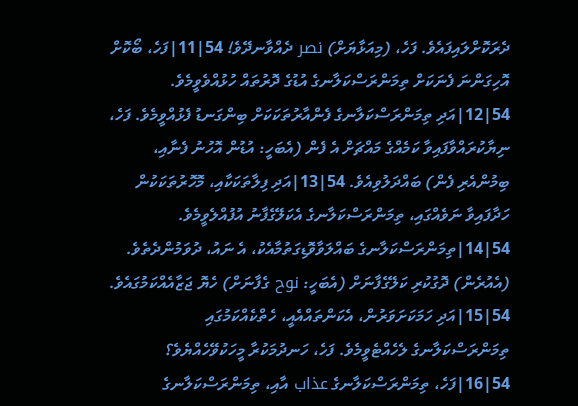ދެރަކޮށްލައިފައެވެ. ފަހެ، (މިއަޅާޔަށް) نصر ދެއްވާނދޭވެ! 54|11|ފަހެ، ބޯކޮށް އޮހިގަންނަ ފެނަކަށް ތިމަންރަސްކަލާނގެ އުޑުގެ ދޮރުތައް ހުޅުއްވެވީމެވެ. 54|12|އަދި ތިމަންރަސްކަލާނގެ ފެންއާރުތަކަކަށް ބިންގަނޑު ފެޅުއްވީމެވެ. ފަހެ، ނިޔާކުރައްވާފައިވާ ކަމެއްގެ މައްޗަށް އެ ފެން (އެބަހީ: އުޑުން އޮހުނު ފެނާއި، ބިމުންއެރި ފެން) ބައްދަލުވިއެވެ. 54|13|އަދި ފިލާތަކަކާއި، މޮހޮރުތަކަކުން ހަދާފައިވާ ނަވެއްގައި، ތިމަންރަސްކަލާނގެ އެކަލޭގެފާނު އުފުއްލެވީމެވެ. 54|14|ތިމަންރަސްކަލާނގެ ބައްލަވާވޮޑިގަތުމާއެކު، އެ ނައު، ދުވަމުންދެތެވެ. (އެއުރެން) ދޮގުކުރި ކަލޭގެފާނަށް (އެބަހީ: نوح ގެފާނަށް) ހެޔޮ ޖަޒާއެއްކަމުގައެވެ. 54|15|އަދި ހަމަކަށަވަރުން، އެކަންތައްއެއީ، ހެތްކެއްކަމުގައި ތިމަންރަސްކަލާނގެ ލެހެއްޓެވީމެވެ. ފަހެ، ހަނދުމަކުރާ މީހަކުވޭހެއްޔެވެ؟ 54|16|ފަހެ، ތިމަންރަސްކަލާނގެ عذاب އާއި، ތިމަންރަސްކަލާނގެ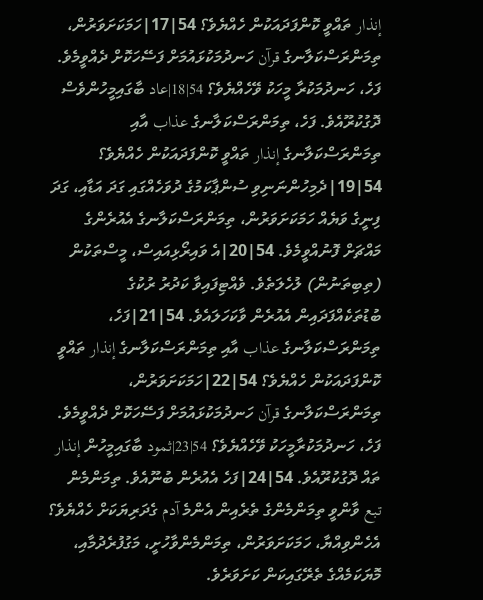إنذار ތައްވީ ކޮންފަދައަކުން ހެއްޔެވެ؟ 54|17|ހަމަކަށަވަރުން، ތިމަންރަސްކަލާނގެ قرآن ހަނދުމަކުޅައުމަށް ފަސޭހަކޮށް ދެއްވީމެވެ. ފަހެ، ހަނދުމަކުރާ މީހަކު ވޭހެއްޔެވެ؟ 54|18|عاد ބާގައިމީހުންވެސް ދޮގުކުރޫއެވެ. ފަހެ، ތިމަންރަސްކަލާނގެ عذاب އާއި ތިމަންރަސްކަލާނގެ إنذار ތައްވީ ކޮންފަދައަކުން ހެއްޔެވެ؟ 54|19|ދެމިހުންނަނިވި ސުންޕާކަމުގެ ދުވަހެއްގައި ގަދަ އަޑާއި، ގަދަ ފިނީގެ ވަޔެއް ހަމަކަށަވަރުން، ތިމަންރަސްކަލާނގެ އެއުރެންގެ މައްޗަށް ފޮނުއްވީމެވެ. 54|20|އެ ވައިރޯޅިއައިސް، މީސްތަކުން (ތިބިތަނުން) ލުހެލަތެވެ. ވެއްޓިފައިވާ ކަދުރު ރުކުގެ ބުޑުތަކެއްފަދައިން އެއުރެން ވާކަހަލައެވެ. 54|21|ފަހެ، ތިމަންރަސްކަލާނގެ عذاب އާއި ތިމަންރަސްކަލާނގެ إنذار ތައްވީ ކޮންފަދައަކުން ހެއްޔެވެ؟ 54|22|ހަމަކަށަވަރުން، ތިމަންރަސްކަލާނގެ قرآن ހަނދުމަކުޅައުމަށް ފަސޭހަކޮށް ދެއްވީމެވެ. ފަހެ، ހަނދުމަކުރާމީހަކު ވޭހެއްޔެވެ؟ 54|23|ثمود ބާގައިމީހުން إنذار ތައް ދޮގުކުރޫއެވެ. 54|24|ފަހެ އެއުރެން ބުނޫއެވެ. ތިމަންމެން تبع ވާންވީ ތިމަންމެންގެ ތެރެއިން އެންމެ آدم ގެދަރިޔަކަށް ހެއްޔެވެ؟ އެހެންވިއްޔާ، ހަމަކަށަވަރުން، ތިމަންމެންވާހުށީ، މަގުފުރެދުމާއި، މޮޔަކަމެއްގެ ތެރޭގައިކަން ކަށަވަރެވެ.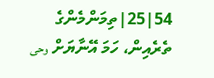54|25|ތިމަންމެންގެ ތެރެއިން، ހަމަ އޭނާޔަށް وحى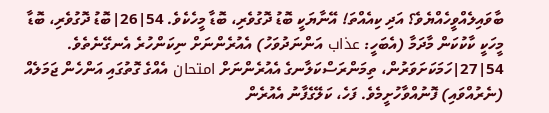ބާވައިލެއްވީހެއްޔެވެ؟ އަދި ކިއެއްތަ! އޭނާޔަކީ ބޮޑު ދޮގުވެރި، ބޮޑާ މީހެކެވެ. 54|26|ބޮޑު ދޮގުވެރި، ބޮޑާ މީހަކީ ކާކުކަން މާދަމާ (އެބަހީ: عذاب އަންނަދުވަހު) އެއުރެންނަށް ނިކަންހުރެ އެނގޭނެތެވެ. 54|27|ހަމަކަށަވަރުން، ތިމަންރަސްކަލާނގެ އެއުރެންނަށް امتحان އެއްގެ ގޮތުގައި އަންހެން ޖަމަލެއް (ނެރުއްވައި) ފޮނުއްވާހުށީމެވެ. ފަހެ، ކަލޭގެފާނު އެއުރެން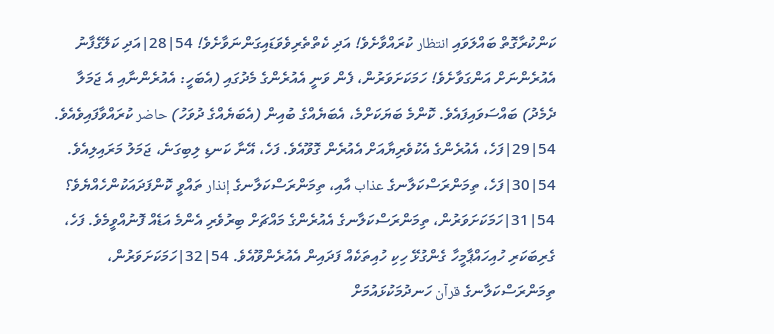ކަންކުރާގޮތް ބައްލަވައި انتظار ކުރައްވާށެވެ! އަދި ކެތްތެރިވެވަޑައިގަންނަވާށެވެ! 54|28|އަދި ކަލޭގެފާނު އެއުރެންނަށް އަންގަވާށެވެ! ހަމަކަށަވަރުން، ފެން ވަނީ އެއުރެންގެ މެދުގައި (އެބަހީ: އެއުރެންނާއި އެ ޖަމަލާ ދެމެދު) ބައްސަވައިފައެވެ. ކޮންމެ ބަޔަކަށްމެ، އެބަޔެއްގެ ބުއިން (އެބަޔެއްގެ ދުވަހު) حاضر ކުރައްވާފައިވެއެވެ. 54|29|ފަހެ، އެއުރެންގެ އެކުވެރިޔާއަށް އެއުރެން ގޮވޫއެވެ. ފަހެ، އޭނާ ކަނޑި ލިބިގަނެ، ޖަމަލު މަރައިލިއެވެ. 54|30|ފަހެ، ތިމަންރަސްކަލާނގެ عذاب އާއި، ތިމަންރަސްކަލާނގެ إنذار ތައްވީ ކޮންފަދައަކުންހެއްޔެވެ؟ 54|31|ހަމަކަށަވަރުން، ތިމަންރަސްކަލާނގެ އެއުރެންގެ މައްޗަށް ބިރުވެރި އެންމެ އަޑެއް ފޮނުއްވީމެވެ. ފަހެ، ގެރިބަކަރި ހުއިހައްޕާމީހާ ގެންގުޅޭ ހިކި ހުއިތަކެއް ފަދައިން އެއުރެންވޫއެވެ. 54|32|ހަމަކަށަވަރުން، ތިމަންރަސްކަލާނގެ قرآن ހަނދުމަކުޅައުމަށް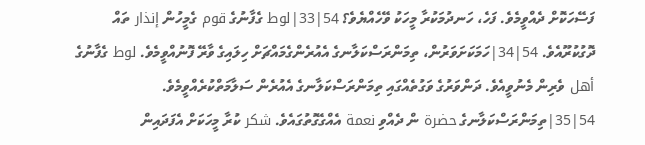ފަސޭހަކޮށް ދެއްވީމެވެ. ފަހެ، ހަނދުމަކުރާ މީހަކު ވޭހެއްޔެވެ؟ 54|33|لوط ގެފާނުގެ قوم ގެމީހުން إنذار ތައް ދޮގުކުރޫއެވެ. 54|34|ހަމަކަށަވަރުން، ތިމަންރަސްކަލާނގެ އެއުރެންގެމައްޗަށް ހިލައިގެ ވާރޭ ފޮނުއްވީމެވެ. لوط ގެފާނުގެ أهل ވެރިން މެނުވީއެވެ. ދަންވަރުގެ ވަގުތެއްގައި ތިމަންރަސްކަލާނގެ އެއުރެން ސަލާމަތްކުރެއްވީމެވެ. 54|35|ތިމަންރަސްކަލާނގެ حضرة ން ދެއްވި نعمة އެއްގެގޮތުގައެވެ. شكر ކުރާ މީހަކަށް އެފަދައިން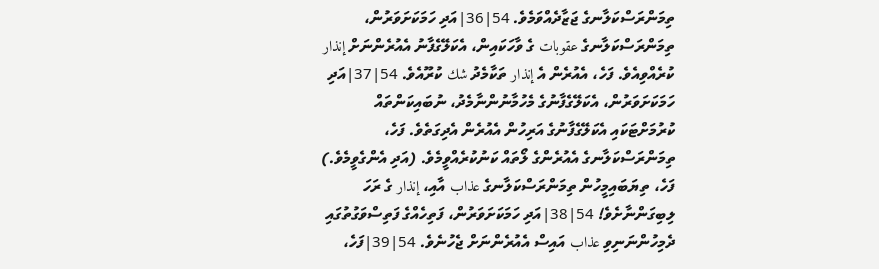ތިމަންރަސްކަލާނގެ ޖަޒާދެއްވަމެވެ. 54|36|އަދި ހަމަކަށަވަރުން، ތިމަންރަސްކަލާނގެ عقوبات ގެ ވާހަކައިން، އެކަލޭގެފާނު އެއުރެންނަށް إنذار ކުރެއްވިއެވެ. ފަހެ، އެއުރެން އެ إنذار ތަކާމެދު شك ކުރޫއެވެ. 54|37|އަދި ހަމަކަށަވަރުން، އެކަލޭގެފާނުގެ މެހުމާނުންނާމެދު، ނުބައިކަންތައް ކުރުމަށްޓަކައި އެކަލޭގެފާނުގެ އަރިހުން އެއުރެން އެދިގަތެވެ. ފަހެ، ތިމަންރަސްކަލާނގެ އެއުރެންގެ ލޯތައް ކަނުކުރެއްވީމެވެ. (އަދި އެންގެވީމެވެ.) ފަހެ، ތިޔަބައިމީހުން ތިމަންރަސްކަލާނގެ عذاب އާއި، إنذار ގެ ރަހަ ލިބިގަންނާށެވެ! 54|38|އަދި ހަމަކަށަވަރުން، ފަތިހެއްގެ ފަތިސްވަގުތުގައި ދެމިހުންނަނިވި عذاب އައިސް އެއުރެންނަށް ޖެހުނެވެ. 54|39|ފަހެ،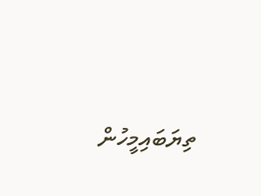ތިޔަބައިމީހުން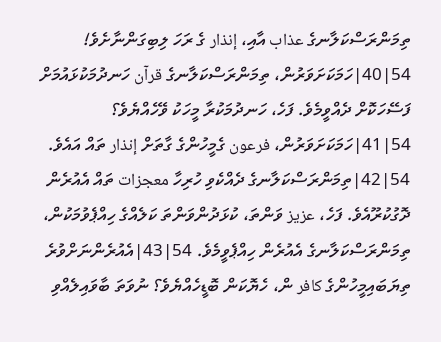ތިމަންރަސްކަލާނގެ عذاب އާއި، إنذار ގެ ރަހަ ލިބިގަންނާށެވެ! 54|40|ހަމަކަށަވަރުން، ތިމަންރަސްކަލާނގެ قرآن ހަނދުމަކުޅައުމަށް ފަސޭހަކޮށް ދެއްވީމެވެ. ފަހެ، ހަނދުމަކުރާ މީހަކު ވޭހެއްޔެވެ؟ 54|41|ހަމަކަށަވަރުން، فرعون ގެމީހުންގެ ގާތަށް إنذار ތައް އައެވެ. 54|42|ތިމަންރަސްކަލާނގެ ދެއްކެވި ހުރިހާ معجزات ތައް އެއުރެން ދޮގުކުރޫއެވެ. ފަހެ، عزيز ވަންތަ، ކުޅަދުންވަންތަ ކަލެއްގެ ހިއްޕެވުމަކުން، ތިމަންރަސްކަލާނގެ އެއުރެން ހިއްޕެވީމެވެ. 54|43|އެއުރެންނަށްވުރެ ތިޔަބައިމީހުންގެ كافر ން، ހެޔޮކަން ބޮޑީހެއްޔެވެ؟ ނުވަތަ ބާވައިލެއްވި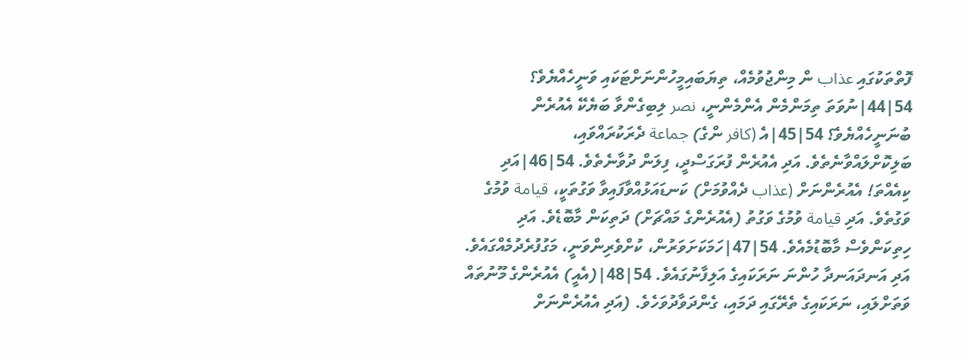ފޮތްތަކުގައި عذاب ން މިންޖުވުމެއް، ތިޔަބައިމީހުންނަށްޓަކައި ވަނީހެއްޔެވެ؟ 54|44|ނުވަތަ ތިމަންމެން އެންމެންނީ، نصر ލިބިގެންވާ ބަޔެކޭ އެއުރެން ބުނަނީހެއްޔެވެ؟ 54|45|އެ (كافر ންގެ) جماعة ދެރަކުރައްވައި، ބަލިކޮށްލައްވާނެތެވެ. އަދި އެއުރެން ފުރަގަސްދީ، ފިލަން ދުވާނެތެވެ. 54|46|އަދި ކިއެއްތަ! އެއުރެންނަށް (عذاب ދެއްވުމަށް) ކަނޑައަޅުއްވާފައިވާ ވަގުތަކީ، قيامة ވުމުގެ ވަގުތެވެ. އަދި قيامة ވުމުގެ ވަގުތު (އެއުރެންގެ މައްޗަށް) ދަތިކަން މާބޮޑެވެ. އަދި ހިތިކަންވެސް މާބޮޑުމެއެވެ. 54|47|ހަމަކަށަވަރުން، ކުށްވެރިންވަނީ، މަގުފުރެދުމެއްގައެވެ. އަދި އަނދައަނދާ ހުންނަ ނަރަކައިގެ އަލިފާނުގައެވެ. 54|48|(އެއީ) އެއުރެންގެ މޫނުތައް ވަތަށްލައި، ނަރަކައިގެ ތެރޭގައި ދަމައި، ގެންދަވާދުވަހެވެ. (އަދި އެއުރެންނަށް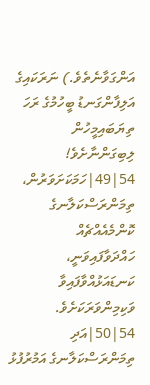އަންގަވާނެތެވެ.) ނަރަކައިގެ އަލިފާންގަނޑު ބީހުމުގެ ރަހަ ތިޔަބައިމީހުން ލިބިގަންނާށެވެ! 54|49|ހަމަކަށަވަރުން، ތިމަންރަސްކަލާނގެ ކޮންމެއެއްޗެއް ހައްދަވާފައިވަނީ، ކަނޑައަޅުއްވާފައިވާ ވަކިމިންވަރަކަށެވެ. 54|50|އަދި ތިމަންރަސްކަލާނގެ އަމުރުފުޅު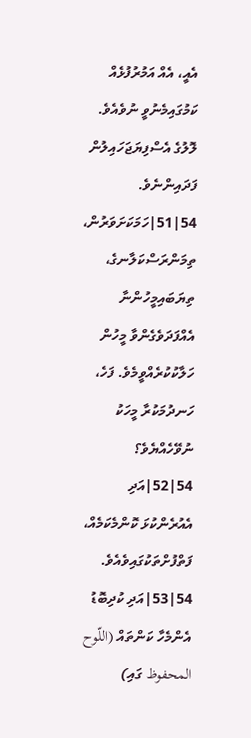އެއީ، އެއް އަމުރުފުޅެއް ކަމުގައިމެނުވީ ނުވެއެވެ. ލޮލުގެ އެސްފިޔަޖަހައިލުން ފަދައިންނެވެ. 54|51|ހަމަކަށަވަރުން، ތިމަންރަސްކަލާނގެ، ތިޔަބައިމީހުންނާ އެއްފަދަވެގެންވާ މީހުން ހަލާކުކުރެއްވީމެވެ. ފަހެ، ހަނދުމަކުރާ މީހަކު ނުވޭހެއްޔެވެ؟ 54|52|އަދި އެއުރެންކުޅަ ކޮންމެކަމެއް، ފަތްފުށްތަކުގައިވެއެވެ. 54|53|އަދި ކުދިބޮޑު އެންމެހާ ކަންތައް (اللّوح المحفوظ ގައި)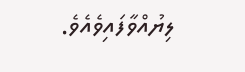ލިޔުއްވާފައިވެއެވެ.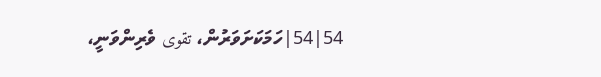54|54|ހަމަކަށަވަރުން، تقوى ވެރިންވަނީ،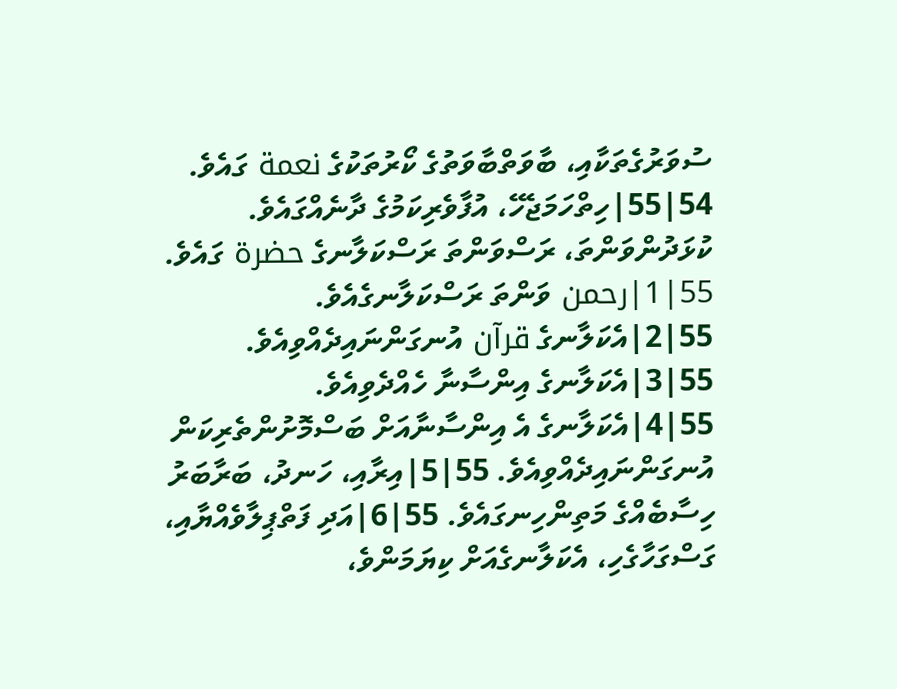ސުވަރުގެތަކާއި، ބާވަތްބާވަތުގެ ކޯރުތަކުގެ نعمة ގައެވެ. 54|55|ހިތްހަމަޖެހޭ، އުފާވެރިކަމުގެ ދާނެއްގައެވެ. ކުޅަދުންވަންތަ، ރަސްވަންތަ ރަސްކަލާނގެ حضرة ގައެވެ. 55|1|رحمن ވަންތަ ރަސްކަލާނގެއެވެ. 55|2|އެކަލާނގެ قرآن އުނގަންނައިދެއްވިއެވެ. 55|3|އެކަލާނގެ އިންސާނާ ހެއްދެވިއެވެ. 55|4|އެކަލާނގެ އެ އިންސާނާއަށް ބަސްމޮށުންތެރިކަން އުނގަންނައިދެއްވިއެވެ. 55|5|އިރާއި، ހަނދު، ބަރާބަރު ހިސާބެއްގެ މަތިންހިނގައެވެ. 55|6|އަދި ފަތްޕިލާވެއްޔާއި، ގަސްގަހާގެހި، އެކަލާނގެއަށް ކިޔަމަންވެ،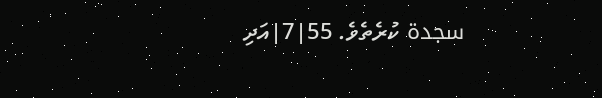سجدة ކުރެތެވެ. 55|7|އަދި